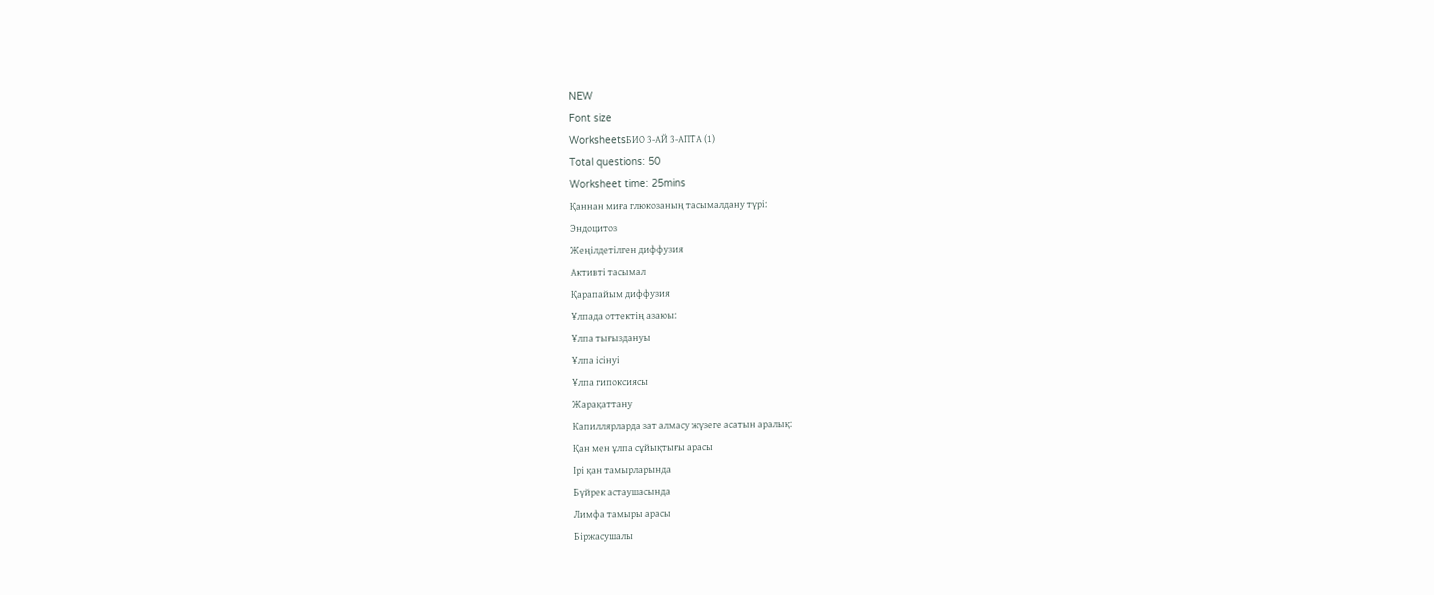NEW
Font size
WorksheetsБИО 3-АЙ 3-АПТА (1)
Total questions: 50
Worksheet time: 25mins
Қаннан миға глюкозаның тасымалдану түрі:
Эндоцитоз
Жеңілдетілген диффузия
Активті тасымал
Қарапайым диффузия
Ұлпада оттектің азаюы:
Ұлпа тығыздануы
Ұлпа ісінуі
Ұлпа гипоксиясы
Жарақаттану
Капиллярларда зат алмасу жүзеге асатын аралық:
Қан мен ұлпа сұйықтығы арасы
Ірі қан тамырларында
Бүйрек астаушасында
Лимфа тамыры арасы
Біржасушалы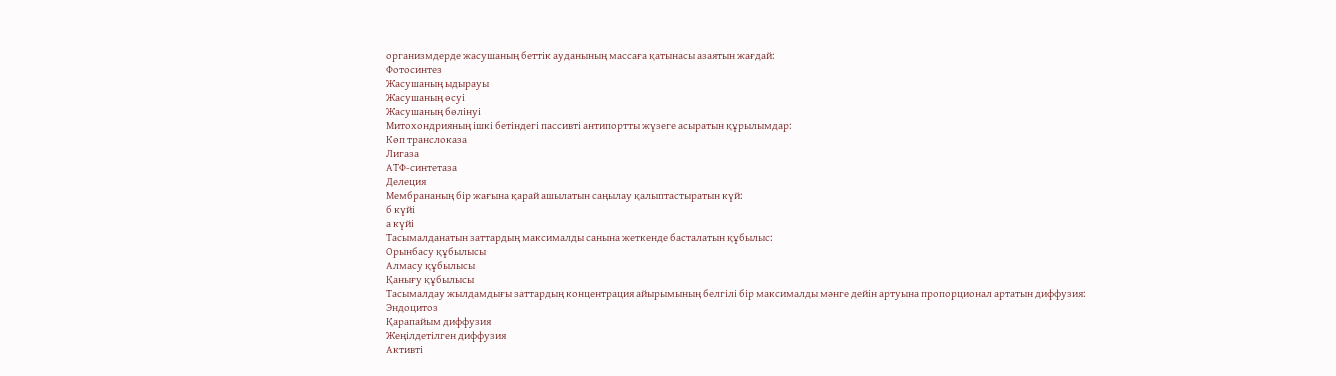организмдерде жасушаның беттік ауданының массаға қатынасы азаятын жағдай:
Фотосинтез
Жасушаның ыдырауы
Жасушаның өсуі
Жасушаның бөлінуі
Митохондрияның ішкі бетіндегі пассивті антипортты жүзеге асыратын құрылымдар:
Көп транслоказа
Лигаза
АТФ-синтетаза
Делеция
Мембрананың бір жағына қарай ашылатын саңылау қалыптастыратын күй:
б күйі
а күйі
Тасымалданатын заттардың максималды санына жеткенде басталатын құбылыс:
Орынбасу құбылысы
Алмасу құбылысы
Қанығу құбылысы
Тасымалдау жылдамдығы заттардың концентрация айырымының белгілі бір максималды мәнге дейін артуына пропорционал артатын диффузия:
Эндоцитоз
Қарапайым диффузия
Жеңілдетілген диффузия
Активті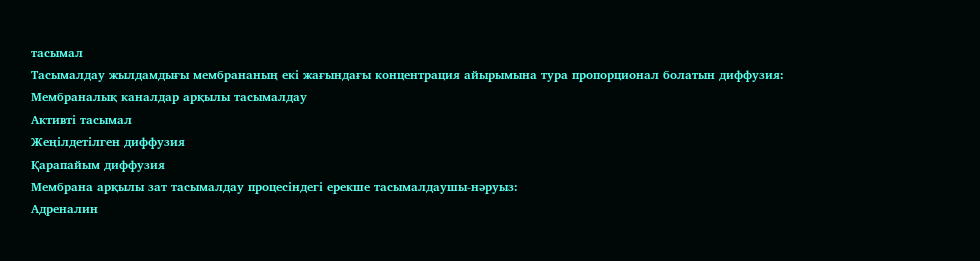тасымал
Тасымалдау жылдамдығы мембрананың екі жағындағы концентрация айырымына тура пропорционал болатын диффузия:
Мембраналық каналдар арқылы тасымалдау
Активті тасымал
Жеңілдетілген диффузия
Қарапайым диффузия
Мембрана арқылы зат тасымалдау процесіндегі ерекше тасымалдаушы-нәруыз:
Адреналин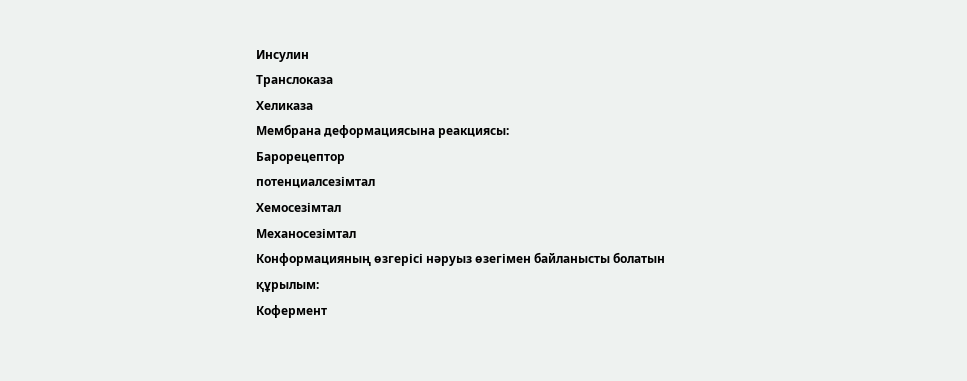Инсулин
Транслоказа
Хеликаза
Мембрана деформациясына реакциясы:
Барорецептор
потенциалсезімтал
Хемосезімтал
Механосезімтал
Конформацияның өзгерісі нәруыз өзегімен байланысты болатын құрылым:
Кофермент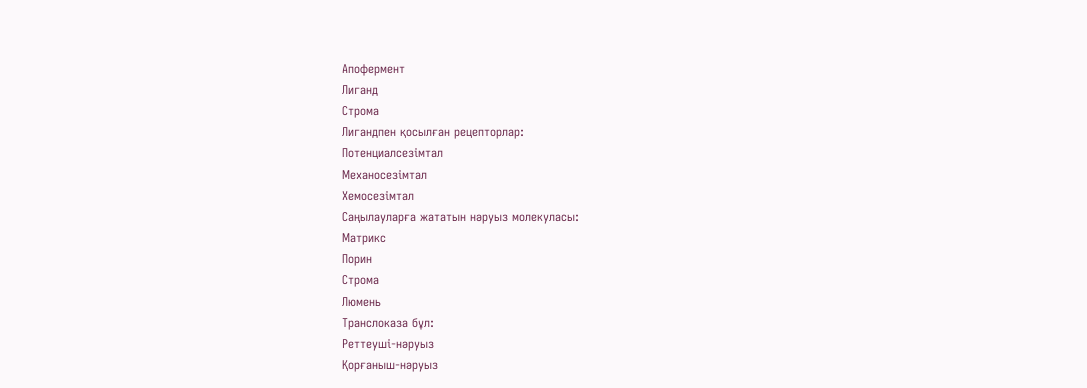Апофермент
Лиганд
Строма
Лигандпен қосылған рецепторлар:
Потенциалсезімтал
Механосезімтал
Хемосезімтал
Саңылауларға жататын нәруыз молекуласы:
Матрикс
Порин
Строма
Люмень
Транслоказа бұл:
Реттеуші-нәруыз
Қорғаныш-нәруыз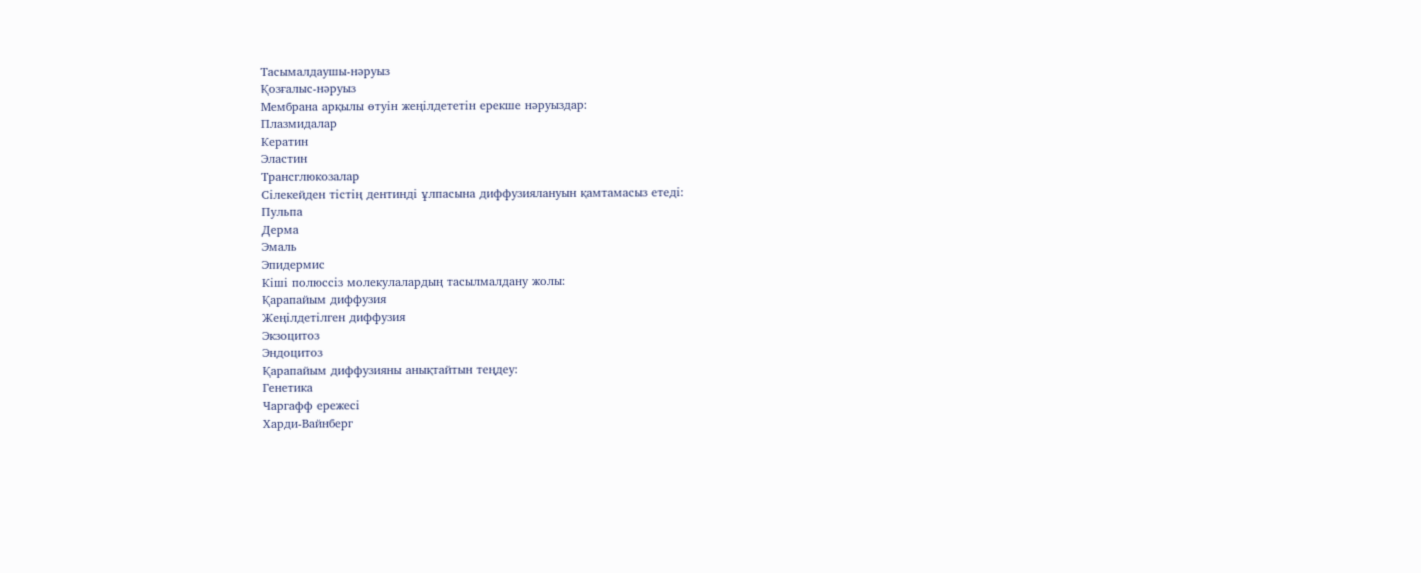Тасымалдаушы-нәруыз
Қозғалыс-нәруыз
Мембрана арқылы өтуін жеңілдететін ерекше нәруыздар:
Плазмидалар
Кератин
Эластин
Трансглюкозалар
Сілекейден тістің дентинді ұлпасына диффузиялануын қамтамасыз етеді:
Пульпа
Дерма
Эмаль
Эпидермис
Кіші полюссіз молекулалардың тасылмалдану жолы:
Қарапайым диффузия
Жеңілдетілген диффузия
Экзоцитоз
Эндоцитоз
Қарапайым диффузияны анықтайтын теңдеу:
Генетика
Чаргафф ережесі
Харди-Вайнберг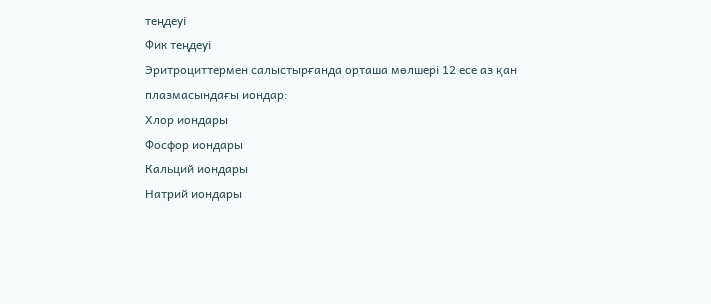теңдеуі
Фик теңдеуі
Эритроциттермен салыстырғанда орташа мөлшері 12 есе аз қан плазмасындағы иондар:
Хлор иондары
Фосфор иондары
Кальций иондары
Натрий иондары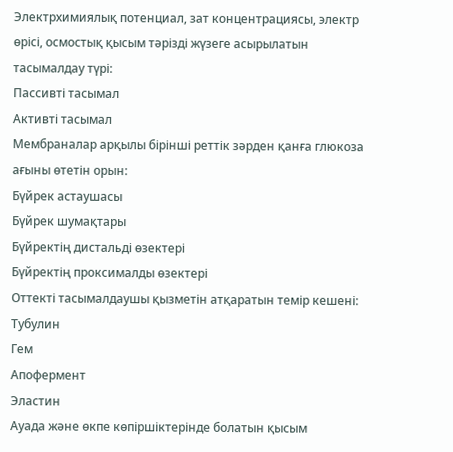Электрхимиялық потенциал, зат концентрациясы, электр өрісі, осмостық қысым тәрізді жүзеге асырылатын тасымалдау түрі:
Пассивті тасымал
Активті тасымал
Мембраналар арқылы бірінші реттік зәрден қанға глюкоза ағыны өтетін орын:
Бүйрек астаушасы
Бүйрек шумақтары
Бүйректің дистальді өзектері
Бүйректің проксималды өзектері
Оттекті тасымалдаушы қызметін атқаратын темір кешені:
Тубулин
Гем
Апофермент
Эластин
Ауада және өкпе көпіршіктерінде болатын қысым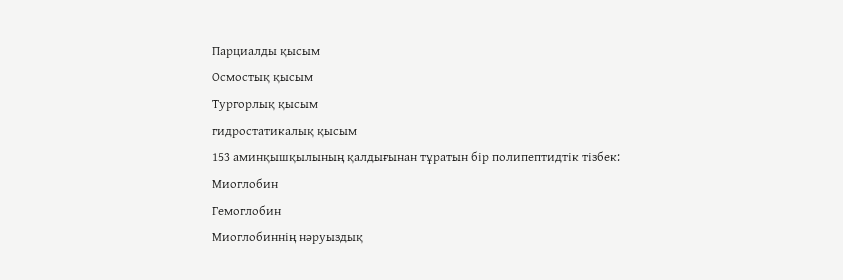Парциалды қысым
Осмостық қысым
Тургорлық қысым
гидростатикалық қысым
153 аминқышқылының қалдығынан тұратын бір полипептидтік тізбек:
Миоглобин
Гемоглобин
Миоглобиннің нәруыздық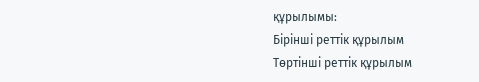құрылымы:
Бірінші реттік құрылым
Төртінші реттік құрылым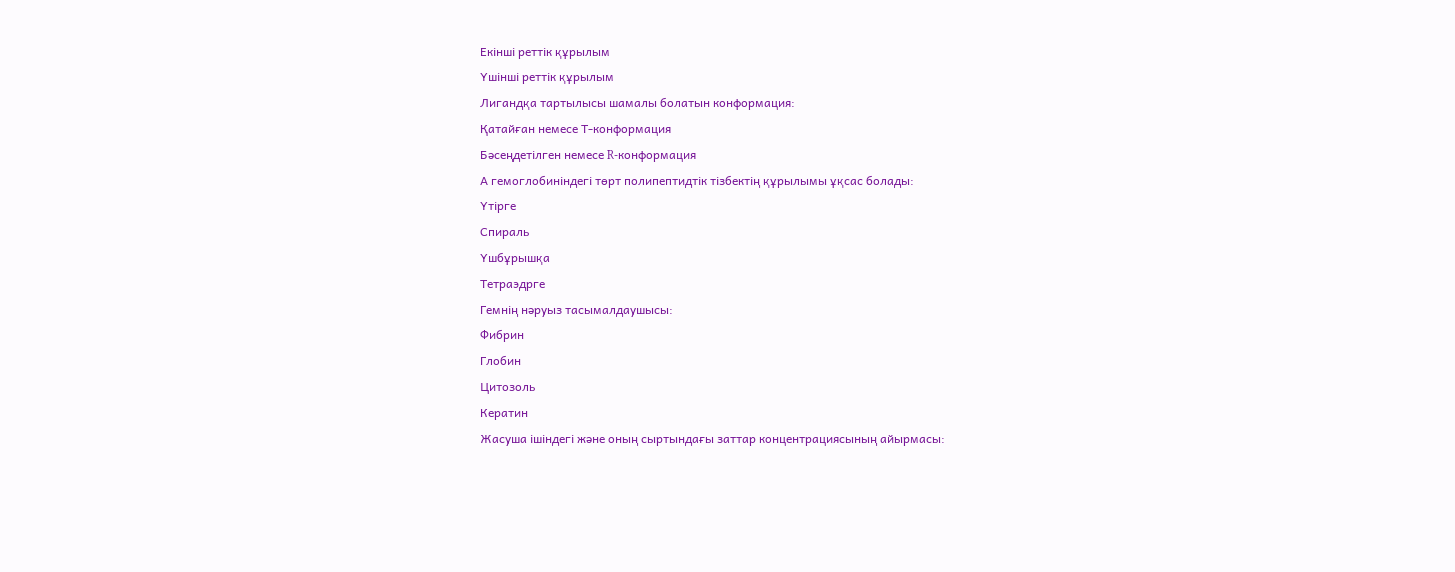Екінші реттік құрылым
Үшінші реттік құрылым
Лигандқа тартылысы шамалы болатын конформация:
Қатайған немесе Т-конформация
Бәсеңдетілген немесе R-конформация
А гемоглобиніндегі төрт полипептидтік тізбектің құрылымы ұқсас болады:
Үтірге
Спираль
Үшбұрышқа
Тетраэдрге
Гемнің нәруыз тасымалдаушысы:
Фибрин
Глобин
Цитозоль
Кератин
Жасуша ішіндегі және оның сыртындағы заттар концентрациясының айырмасы: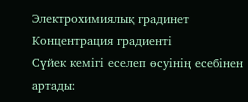Электрохимиялық градинет
Концентрация градиенті
Сүйек кемігі еселеп өсуінің есебінен артады: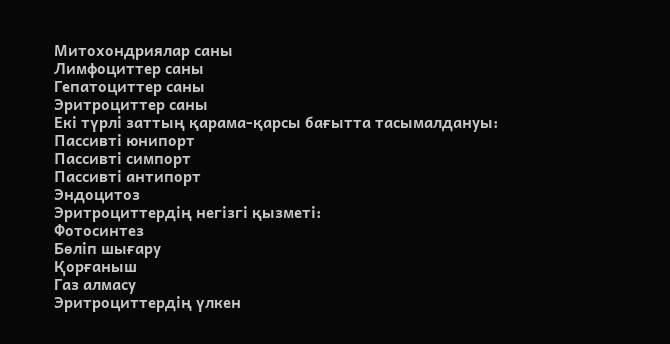Митохондриялар саны
Лимфоциттер саны
Гепатоциттер саны
Эритроциттер саны
Екі түрлі заттың қарама-қарсы бағытта тасымалдануы:
Пассивті юнипорт
Пассивті симпорт
Пассивті антипорт
Эндоцитоз
Эритроциттердің негізгі қызметі:
Фотосинтез
Бөліп шығару
Қорғаныш
Газ алмасу
Эритроциттердің үлкен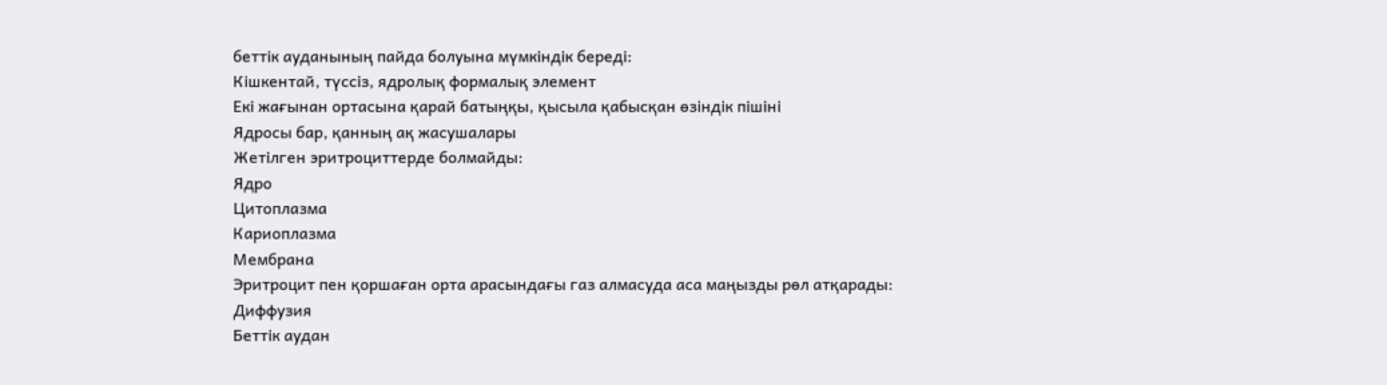беттік ауданының пайда болуына мүмкіндік береді:
Кішкентай, түссіз, ядролық формалық элемент
Екі жағынан ортасына қарай батыңқы, қысыла қабысқан өзіндік пішіні
Ядросы бар, қанның ақ жасушалары
Жетілген эритроциттерде болмайды:
Ядро
Цитоплазма
Кариоплазма
Мембрана
Эритроцит пен қоршаған орта арасындағы газ алмасуда аса маңызды рөл атқарады:
Диффузия
Беттік аудан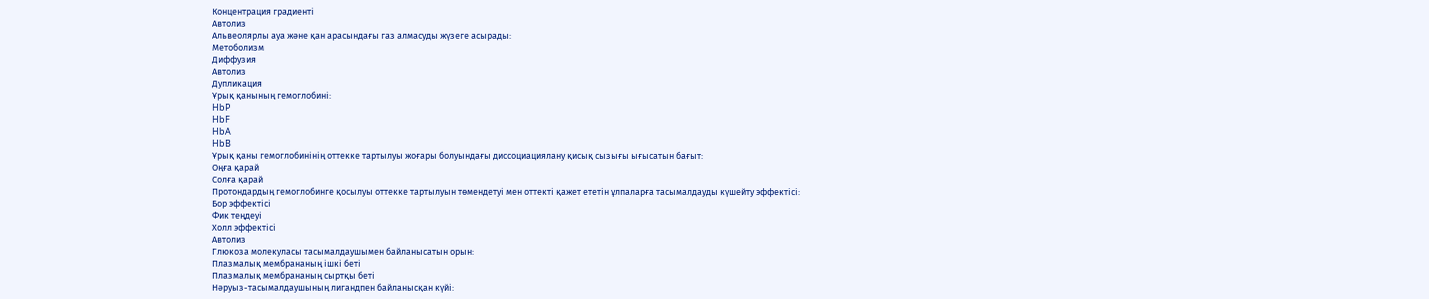Концентрация градиенті
Автолиз
Альвеолярлы ауа және қан арасындағы газ алмасуды жүзеге асырады:
Метоболизм
Диффузия
Автолиз
Дупликация
Ұрық қанының гемоглобині:
HbP
HbF
HbA
HbB
Ұрық қаны гемоглобинінің оттекке тартылуы жоғары болуындағы диссоциациялану қисық сызығы ығысатын бағыт:
Оңға қарай
Солға қарай
Протондардың гемоглобинге қосылуы оттекке тартылуын төмендетуі мен оттекті қажет ететін ұлпаларға тасымалдауды күшейту эффектісі:
Бор эффектісі
Фик теңдеуі
Холл эффектісі
Автолиз
Глюкоза молекуласы тасымалдаушымен байланысатын орын:
Плазмалық мембрананың ішкі беті
Плазмалық мембрананың сыртқы беті
Нәруыз-тасымалдаушының лигандпен байланысқан күйі: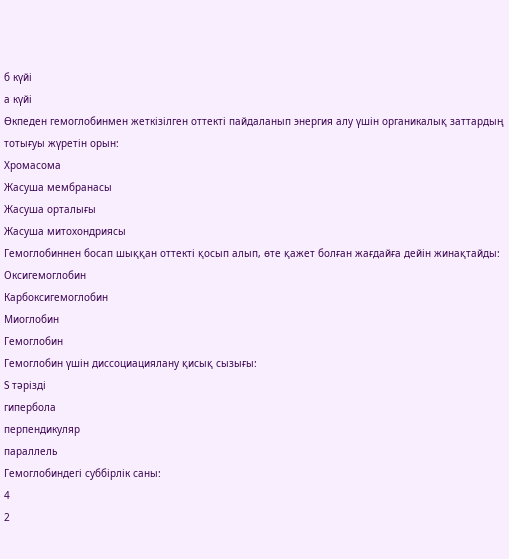б күйі
а күйі
Өкпеден гемоглобинмен жеткізілген оттекті пайдаланып энергия алу үшін органикалық заттардың тотығуы жүретін орын:
Хромасома
Жасуша мембранасы
Жасуша орталығы
Жасуша митохондриясы
Гемоглобиннен босап шыққан оттекті қосып алып, өте қажет болған жағдайға дейін жинақтайды:
Оксигемоглобин
Карбоксигемоглобин
Миоглобин
Гемоглобин
Гемоглобин үшін диссоциациялану қисық сызығы:
S тәрізді
гипербола
перпендикуляр
параллель
Гемоглобиндегі суббірлік саны:
4
2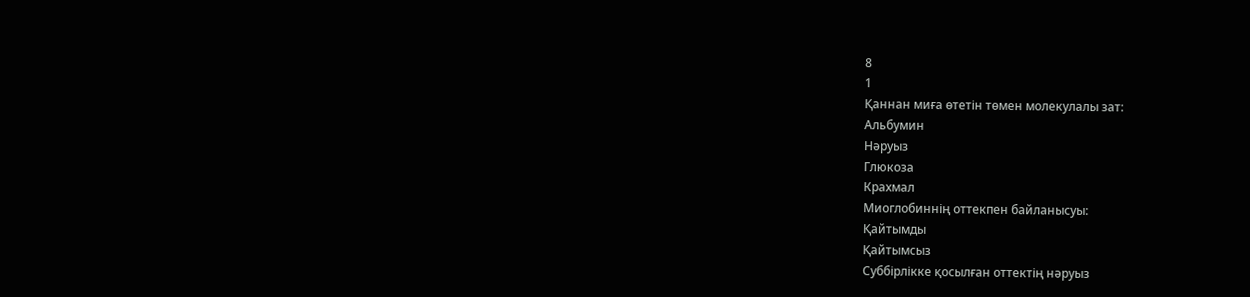8
1
Қаннан миға өтетін төмен молекулалы зат:
Альбумин
Нәруыз
Глюкоза
Крахмал
Миоглобиннің оттекпен байланысуы:
Қайтымды
Қайтымсыз
Суббірлікке қосылған оттектің нәруыз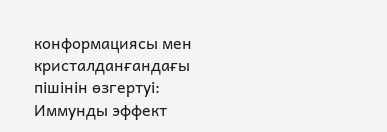конформациясы мен кристалданғандағы пішінін өзгертуі:
Иммунды эффект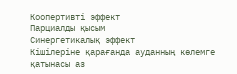Коопертивті эффект
Парциалды қысым
Синергетикалық эффект
Кішілеріне қарағанда ауданның көлемге қатынасы аз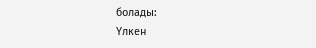болады:
Үлкен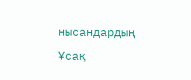нысандардың
Ұсақ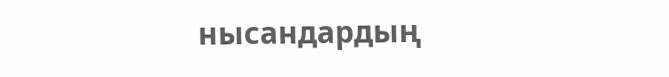нысандардың